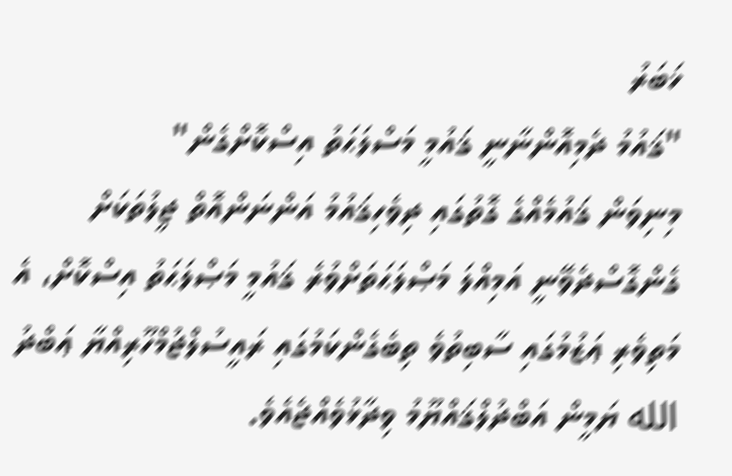ޚަބަރު
"ޤައުމު ދެމިއޮންނާނީ ޤައުމީ މަސްލަޙަތު އިސްކޮށްގެން"
މިނިވަން ޤައުމެއްގެ ގޮތުގައި ދިވެހިޤައުމު އަންނަންއޮތް ޖީލުތަކަށް ގެންގޮސްދެވޭނީ އަމިއްލަ މަޞްލަޙަތަށްވުރެ ޤައުމީ މަޞްލަޙަތު އިސްކޮށް، އެ މަތިވެރި ޢަޒުމުގައި ސާބިތުވެ ތިބެގެންކަމުގައި ރައީސުލްޖުމްހޫރިއްޔާ ޢަބްދު الله ޔަމީން އަބްދުލްޤައްޔޫމު ވިދާޅުވެއްޖެއެވެ.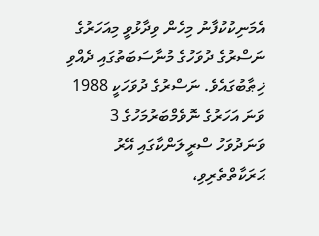އެމަނިކުކުފާނު މިހެން ވިދާޅުވީ މިއަހަރުގެ ނަސްރުގެ ދުވަހުގެ މުނާސަބަތުގައި ދެއްވި ޚިޠާބުގައެވެ. ނަސްރުގެ ދުވަހަކީ 1988 ވަނަ އަހަރުގެ ނޮވެމްބަރުމަހުގެ 3 ވަނަދުވަހު ސްރީލަންކާގައި އޭރު ޙަރަކާތްތެރިވި،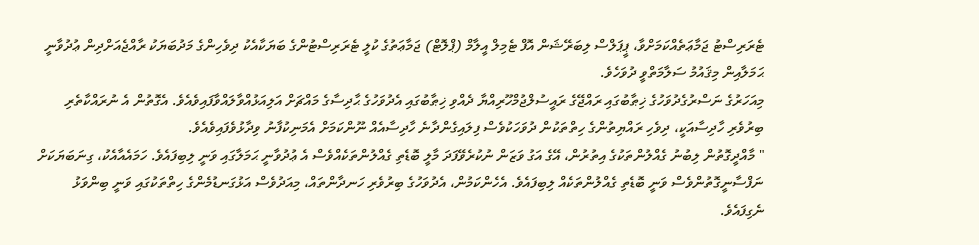ޓެރަރިސްޓު ޖަމާޢަތެއްކަމަށްވާ، ޕީޕަލްސް ލިބަރޭޝަން އޮފް ޓެމިލް އީލާމް (ޕްލޮޓް) ޖަމާޢަތުގެ ކުލީ ޓެރަރިސްޓުންގެ ބަޔަކާއެކު ދިވެހިންގެ މަދުބަޔަކު ރާއްޖެއަށްދިން ޢުދުވާނީ ޙަމަލާއިން މިޤައުމު ސަލާމަތްވީ ދުވަހެވެ.
މިއަހަރުގެ ނަސްރުގެދުވަހުގެ ޚިޠާބުގައި ރައްޖޭގެ ރައީސުލްޖުމްހޫރިއްޔާ ދެއްވި ޚިޠާބުގައި އެދުވަހުގެ ޙާދިސާގެ މައްޗަށް އަލިއަޅުއްވާލައްވާފައިވެއެވެ. އެގޮތުން އެ ނުރައްކާތެރި ބިރުވެރި ހާދިސާއަކީ، ދިވެހި ރައްޔިތުންގެ ހިތްތަކުން ދުވަހަކުވެސް ފިލައިގެންދާނެ ހާދިސާއެއް ނޫންކަމަށް އެމަނިކުފާނު ވިދާޅުވެފައިވެއެވެ.
" މާއްދީގޮތުން ލިބުނު ގެއްލުންތަކުގެ އިތުރުން، އޭގެ އަގު ވަޒަން ނުކުރެވޭފަދަ މާލީ ބޮޑެތި ގެއްލުންތަކެއްވެސް އެ ޢުދުވާނީ ޙަމަލާގައި ވަނީ ލިބިފައެވެ. ހަމައެއާއެކު، ގިނަބަޔަކަށް ނަފްސާނީގޮތުންވެސް ވަނީ ބޮޑެތި ގެއްލުންތަކެއް ލިބިފައެވެ. އެހެންކަމުން، އެދުވަހުގެ ބިރުވެރި ހަނދާންތައް، މިއަދުވެސް އަޅުގަނޑުމެންގެ ހިތްތަކުގައި ވަނީ ބިންވަޅު ނެގިފައެވެ.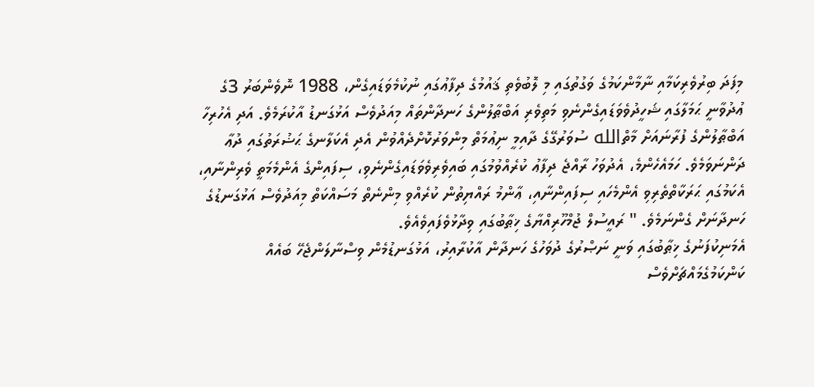މިފަދަ ބިރުވެރިކަމާއި ނާމާންކަމުގެ ވަގުތުގައި މި ލޮބުވެތި ޤައުމުގެ ދިފާޢުގައި ނުކުމެވަޑައިގެން، 1988 ނޮވެންބަރު 3ގެ ޢުދުވާނީ ޙަމަލާގައި ޝަހީދުވެވަޑައިގެންނެވި މަތިވެރި އަބްޠާލުންގެ ހަނދާންތައް މިއަދުވެސް އަޅުގަނޑު އާކުރަމެވެ. އަދި އެހުރިހާ އަބްޠާލުންގެ ފުރާނައަށް މާތްالله ސުވަރުގޭގެ ދާއިމީ ނިޢުމަތް މިންވަރުކޮށްދެއްވުން އެދި އެކަލާނގެ ޙަޟުރަތުގައި ދުޢާ ދަންނަވަމެވެ. ހަމައެހެންމެ، އެދުވަހު ރާއްޖެ ދިފާޢު ކުރެއްވުމުގައި ބައިވެރިވެވަޑައިގެންނެވި، ސިފައިންގެ އެންމެމަތީ ވެރިންނާއި، އެކަމުގައި ޙަރަކާތްތެރިވި އެންމެހައި ސިފައިންނާއި، ޢާންމު ރައްޔިތުން ކުރެއްވި މިންނެތް މަސައްކަތް މިއަދުވެސް އަޅުގަނޑުގެ ހަނދާނަށް ގެންނަމެވެ. " ރައީސުލް ޖުމްހޫރިއްޔާގެ ޚިޠާބުގައި ވިދާޅުވެފައިވެއެވެ.
އެމަނިކުފަނުގެ ޚިޠާބުގައި ވަނީ ނަޞްރުގެ ދުވަހުގެ ހަނދާން އާކުރާއިރު، އަޅުގަނޑުމެން ވިސްނާލަންޖެހޭ ބައެއް ކަންކަމުގެމައްޗަށްވެސް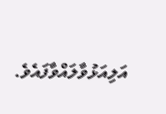އަލިއަޅުވާލައްވާފައެވެ.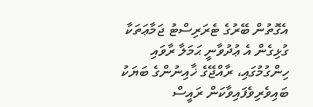އެގޮތުން ބޭރުގެ ޓެރަރިސްޓު ޖަމާޢަތަކާ ގުޅިގެން އެ ޢުދުވާނީ ޙަމަލާ ރާވައި ހިންގުމުގައި، ރާއްޖޭގެ ޚާއިނުންގެ ބަޔަކު ބައިވެރިވެފައިވާކަން ރައީސް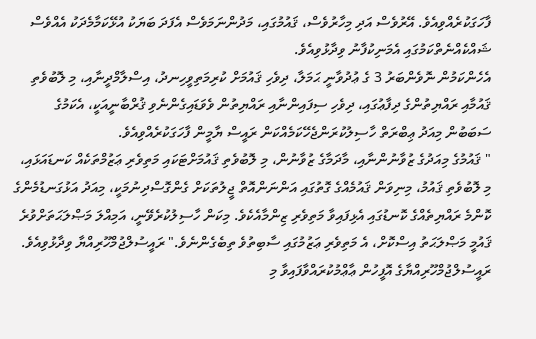ފާހަގަކުރެއްވިއެވެ. އޭރުވެސް އަދި މިހާރުވެސް، ޤައުމުގައި، މަދުންނަމަވެސް އެފަދަ ބަޔަކު އުޅޭކަމާމެދަކު އެއްވެސް ޝައްކެއްނެތްކަމުގައި އެމަނިކުފާނު ވިދާޅުވިއެވެ.
އެހެންކަމުން ނޮވެންބަރު 3 ގެ ޢުދުވާނީ ޙަމަލާ، ދިވެހި ޤައުމަށް ކުރިމަތިވީހިނދު، އިސްލާމްދީނާއި، މި ލޮބުވެތި ޤައުމާއި ރައްޔިތުންގެ ދިފާޢުގައި، ދިވެހި ސިފައިންނާއި ރައްޔިތުން ވެވަޑައިގެންނެވި ޤުރްބާނީއަކީ، އެކަމުގެ ސަބަބުން މިއަދު ޢިބްރަތް ހާސިލުކުރަންޖެހޭކަމެއްކަން ރައީސް ޔާމީން ފާހަގަކުރެއްވިއެވެ.
" ޤައުމުގެ މިއަދުގެ ޒުވާނުންނާއި، މާދަމާގެ ޒުވާނުން، މި ލޮބުވެތި ޤައުމަށްޓަކައި މަތިވެރި ޢަޒުމްތަކެއް ކަނޑައަޅައި، މި ލޮބުވެތި ޤައުމު، މިނިވަން ޤައުމެއްގެ ގޮތުގައި އަންނަންއޮތް ޖީލުތަކަށް ގެންގޮސްދިނުމަކީ، މިއަދު އަޅުގަނޑުމެންގެ ކޮންމެ ރައްޔިތެއްގެ ކޮނޑުގައި އެޅިފައިވާ މަތިވެރި ޒިންމާއެކެވެ. މިކަން ހާސިލުކުރެވޭނީ، އަމިއްލަ މަޞްލަޙަތަށްވުރެ ޤައުމީ މަޞްލަޙަތު އިސްކޮށް، އެ މަތިވެރި ޢަޒުމުގައި ސާބިތުވެ ތިބެގެންނެވެ." ރައީސުލްޖުމްހޫރިއްޔާ ވިދާޅުވިއެވެ.
ރައީސުލްޖުމްހޫރިއްޔާގެ އޮފީހުން ޢާޢްމުކުރައްވާފައިވާ މި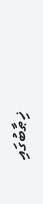ޚިޠާބުގައި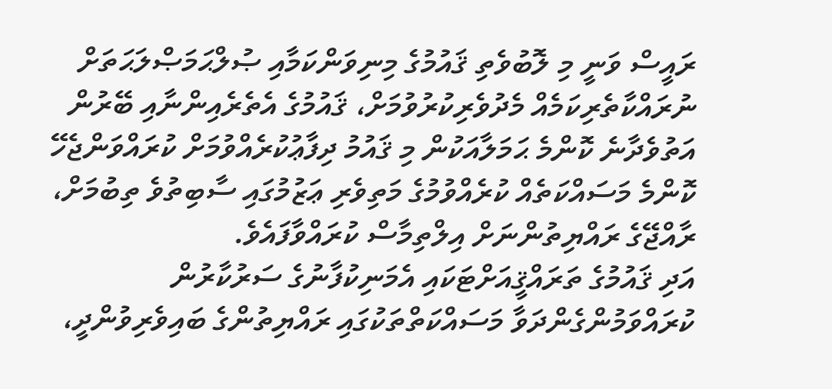ރައީސް ވަނީ މި ލޮބުވެތި ޤައުމުގެ މިނިވަންކަމާއި ޞުލްޙަމަޞްލަޙަތަށް ނުރައްކާތެރިކަމެއް މެދުވެރިކުރުވުމަށް، ޤައުމުގެ އެތެރެއިންނާއި ބޭރުން އަތުވެދާނެ ކޮންމެ ޙަމަލާއަކުން މި ޤައުމު ދިފާޢުކުރެއްވުމަށް ކުރައްވަންޖެހޭ ކޮންމެ މަސައްކަތެއް ކުރެއްވުމުގެ މަތިވެރި ޢަޒުމުގައި ސާބިތުވެ ތިބުމަށް، ރާއްޖޭގެ ރައްޔިތުންނަށް އިލްތިމާސް ކުރައްވާފައެވެ.
އަދި ޤައުމުގެ ތަރައްޤީއަށްޓަކައި އެމަނިކުފާނުގެ ސަރުކާރުން ކުރައްވަމުންގެންދަވާ މަސައްކަތްތަކުގައި ރައްޔިތުންގެ ބައިވެރިވުންދީ،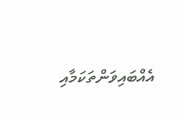އެއްބައިވަންތަކަމާއި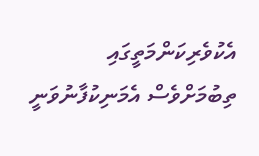އެކުވެރިކަންމަތީގައި ތިބުމަށްވެސް އެމަނިކުފާނުވަނީ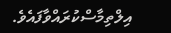އިލްތިމާސްކުރައްވާފައެވެ.